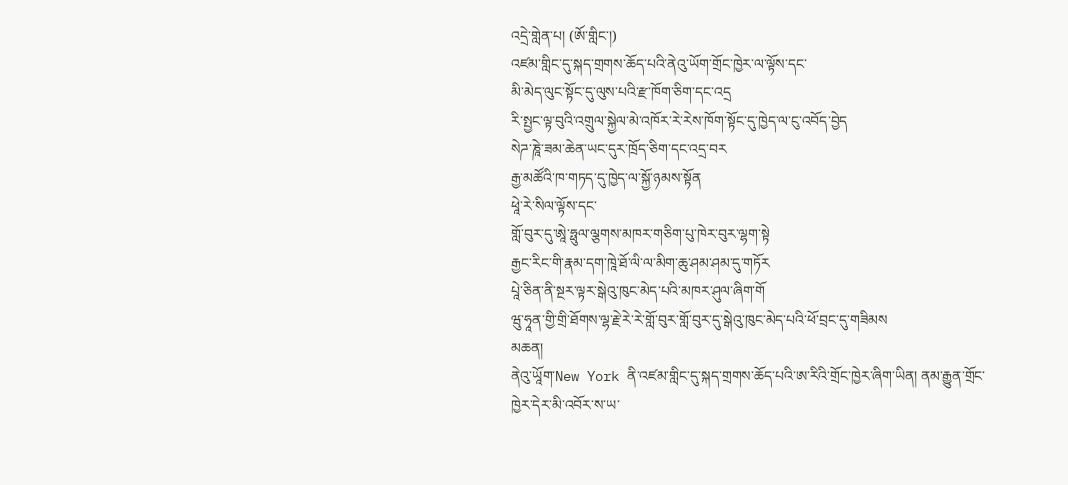འདྲེ་གླེན་པ། (ཨོ་གླིང་།)
འཛམ་གླིང་དུ་སྐད་གྲགས་ཆོད་པའི་ནེའུ་ཡོག་གྲོང་ཁྱེར་ལ་ལྟོས་དང་
མི་མེད་ལུང་སྟོང་དུ་ལུས་པའི་རྫ་ཁོག་ཅིག་དང་འདྲ
རི་སྤྱང་ལྟ་བུའི་འགྲུལ་སྐྱེལ་མེ་འཁོར་རེ་རེས་ཁོག་སྟོང་དུ་ཁྱེད་ལ་ངུ་འབོད་བྱེད
སེཌ་ཎཱེ་ཟམ་ཆེན་ཡང་དུར་ཁྲོད་ཅིག་དང་འདྲ་བར
རྒྱ་མཚོའི་ཁ་གཏད་དུ་ཁྱེད་ལ་སྐྱོ་ཉམས་སྟོན
ཕཱེ་རེ་སིལ་ལྟོས་དང་
གློ་བུར་དུ་ཨཱེ་ཧྥུལ་ལྕགས་མཁར་གཅིག་པུ་ཁེར་བུར་ལྷག་སྟེ
རྒྱང་རིང་གི་རྣམ་དག་ཁཱེ་ཐོ་ལི་ལ་མིག་ཆུ་ཤམ་ཤམ་དུ་གཏོར
པཱེ་ཅིན་ནི་སྔར་ལྟར་སྒེའུ་ཁུང་མེད་པའི་མཁར་ཤུལ་ཞིག་གོ
ཝུ་ཧཱན་གྱི་གྲི་ཐོགས་ལྷ་རྗེ་རེ་རེ་གློ་བུར་གློ་བུར་དུ་སྒེའུ་ཁུང་མེད་པའི་ཕོ་བྲང་དུ་གཟིམས
མཆན།
ནེའུ་ཡཱོག་New York ནི་འཛམ་གླིང་དུ་སྐད་གྲགས་ཆོད་པའི་ཨ་རིའི་གྲོང་ཁྱེར་ཞིག་ཡིན། ནམ་རྒྱུན་གྲོང་ཁྱེར་དེར་མི་འབོར་ས་ཡ་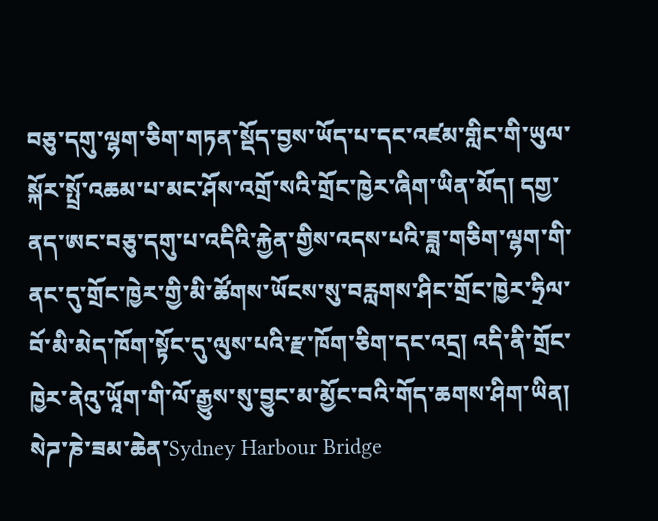བཅུ་དགུ་ལྷག་ཅིག་གཏན་སྡོད་བྱས་ཡོད་པ་དང་འཛམ་གླིང་གི་ཡུལ་སྐོར་སྤྲོ་འཆམ་པ་མང་ཤོས་འགྲོ་སའི་གྲོང་ཁྱེར་ཞིག་ཡིན་མོད། དགྱ་ནད་ཨང་བཅུ་དགུ་པ་འདིའི་རྐྱེན་གྱིས་འདས་པའི་ཟླ་གཅིག་ལྷག་གི་ནང་དུ་གྲོང་ཁྱེར་གྱི་མི་ཚོགས་ཡོངས་སུ་བརླགས་ཤིང་གྲོང་ཁྱེར་ཧྲིལ་བོ་མི་མེད་ཁོག་སྟོང་དུ་ལུས་པའི་རྫ་ཁོག་ཅིག་དང་འདྲ། འདི་ནི་གྲོང་ཁྱེར་ནེའུ་ཡཱོག་གི་ལོ་རྒྱུས་སུ་བྱུང་མ་མྱོང་བའི་གོད་ཆགས་ཤིག་ཡིན།
སེཌ་ཎེ་ཟམ་ཆེན་Sydney Harbour Bridge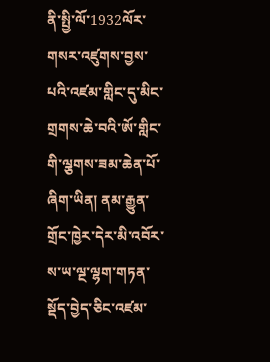ནི་སྤྱི་ལོ་1932ལོར་གསར་འཛུགས་བྱས་པའི་འཛམ་གླིང་དུ་མིང་གྲགས་ཆེ་བའི་ཨོ་གླིང་གི་ལྕགས་ཟམ་ཆེན་པོ་ཞིག་ཡིན། ནམ་རྒྱུན་གྲོང་ཁྱེར་དེར་མི་འབོར་ས་ཡ་ལྔ་ལྷག་གཏན་སྡོད་བྱེད་ཅིང་འཛམ་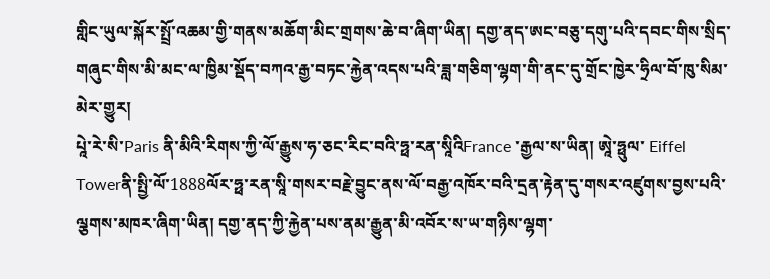གླིང་ཡུལ་སྐོར་སྤྲོ་འཆམ་གྱི་གནས་མཆོག་མིང་གྲགས་ཆེ་བ་ཞིག་ཡིན། དགྱ་ནད་ཨང་བཅུ་དགུ་པའི་དབང་གིས་སྲིད་གཞུང་གིས་མི་མང་ལ་ཁྱིམ་སྡོད་བཀའ་རྒྱ་བཏང་རྐྱེན་འདས་པའི་ཟླ་གཅིག་ལྷག་གི་ནང་དུ་གྲོང་ཁྱེར་ཧྲིལ་བོ་ཁུ་སིམ་མེར་གྱུར།
པཱེ་རེ་སི་Paris ནི་མིའི་རིགས་ཀྱི་ལོ་རྒྱུས་ཧ་ཅང་རིང་བའི་ཧྥ་རན་སཱིའིFrance ་རྒྱལ་ས་ཡིན། ཨཱེ་ཧྥུལ་ Eiffel Towerནི་སྤྱི་ལོ་1888ལོར་ཧྥ་རན་སཱི་གསར་བརྗེ་བྱུང་ནས་ལོ་བརྒྱ་འཁོར་བའི་དྲན་རྟེན་དུ་གསར་འཛུགས་བྱས་པའི་ལྕགས་མཁར་ཞིག་ཡིན། དགྱ་ནད་ཀྱི་རྐྱེན་པས་ནམ་རྒྱུན་མི་འབོར་ས་ཡ་གཉིས་ལྷག་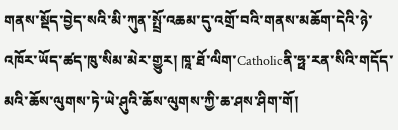གནས་སྡོད་བྱེད་སའི་མི་ཀུན་སྤྲོ་འཆམ་དུ་འགྲོ་བའི་གནས་མཆོག་དེའི་ཉེ་འཁོར་ཡོད་ཚད་ཁུ་སིམ་མེར་གྱུར། ཁཱ་ཐོ་ལིག་Catholicནི་ཧྥ་རན་སིའི་གདོད་མའི་ཆོས་ལུགས་ཏེ་ཡེ་ཤུའི་ཆོས་ལུགས་ཀྱི་ཆ་ཤས་ཤིག་གོ།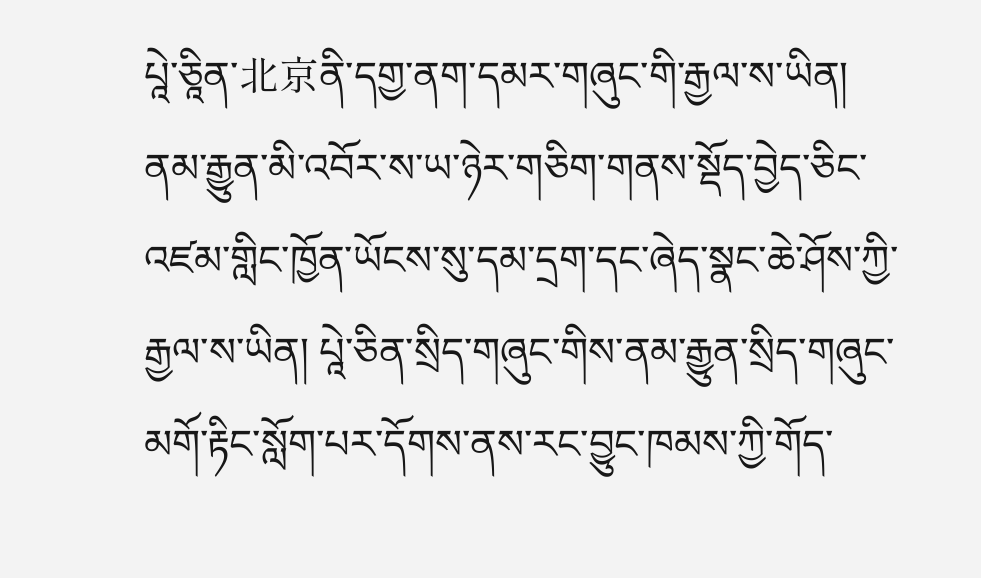པཱེ་ཅཱིན་北京ནི་དགྱ་ནག་དམར་གཞུང་གི་རྒྱལ་ས་ཡིན།
ནམ་རྒྱུན་མི་འབོར་ས་ཡ་ཉེར་གཅིག་གནས་སྡོད་བྱེད་ཅིང་འཛམ་གླིང་ཁྱོན་ཡོངས་སུ་དམ་དྲག་དང་ཞེད་སྣང་ཆེ་ཤོས་ཀྱི་རྒྱལ་ས་ཡིན། པཱེ་ཅིན་སྲིད་གཞུང་གིས་ནམ་རྒྱུན་སྲིད་གཞུང་མགོ་རྟིང་སློག་པར་དོགས་ནས་རང་བྱུང་ཁམས་ཀྱི་གོད་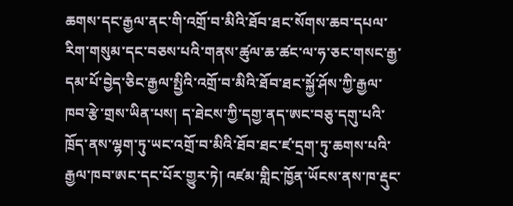ཆགས་དང་རྒྱལ་ནང་གི་འགྲོ་བ་མིའི་ཐོབ་ཐང་སོགས་ཆབ་དཔལ་རིག་གསུམ་དང་བཅས་པའི་གནས་ཚུལ་ཆ་ཚང་ལ་ཧ་ཅང་གསང་རྒྱ་དམ་པོ་བྱེད་ཅིང་རྒྱལ་སྤྱིའི་འགྲོ་བ་མིའི་ཐོབ་ཐང་སྐྱོ་ཤོས་ཀྱི་རྒྱལ་ཁབ་རྩེ་གྲས་ཡིན་པས། ད་ཐེངས་ཀྱི་དགྱ་ནད་ཨང་བཅུ་དགུ་པའི་ཁྲོད་ནས་ལྷག་ཏུ་ཡང་འགྲོ་བ་མིའི་ཐོབ་ཐང་ཛ་དྲག་ཏུ་ཆགས་པའི་རྒྱལ་ཁབ་ཨང་དང་པོར་གྱུར་ཏེ། འཛམ་གླིང་ཁྱོན་ཡོངས་ནས་ཁ་རྡུང་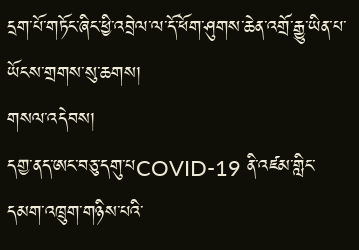དྲག་པོ་གཏོང་ཞིང་ཕྱི་འབྲེལ་ལ་དོ་ཕོག་ཤུགས་ཆེན་འགྲོ་རྒྱུ་ཡིན་པ་ཡོངས་གྲགས་སུ་ཆགས།
གསལ་འདེབས།
དགྱ་ནད་ཨང་བཅུ་དགུ་པCOVID-19 ནི་འཛམ་གླིང་དམག་འཁྲུག་གཉིས་པའི་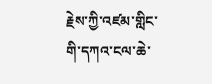རྗེས་ཀྱི་འཛམ་གླིང་གི་དཀའ་ངལ་ཆེ་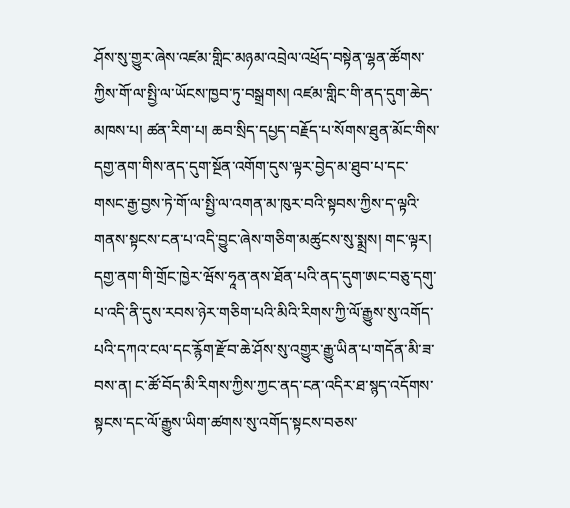ཤོས་སུ་གྱུར་ཞེས་འཛམ་གླིང་མཉམ་འབྲེལ་འཕྲོད་བསྟེན་ལྷན་ཚོགས་ཀྱིས་གོ་ལ་སྤྱི་ལ་ཡོངས་ཁྱབ་ཏུ་བསྒྲགས། འཛམ་གླིང་གི་ནད་དུག་ཆེད་མཁས་པ། ཚན་རིག་པ། ཆབ་སྲིད་དཔྱད་བརྗོད་པ་སོགས་ཐུན་མོང་གིས་དགྱ་ནག་གིས་ནད་དུག་སྔོན་འགོག་དུས་ལྟར་བྱེད་མ་ཐུབ་པ་དང་གསང་རྒྱ་བྱས་ཏེ་གོ་ལ་སྤྱི་ལ་འགན་མ་ཁུར་བའི་སྟབས་ཀྱིས་ད་ལྟའི་གནས་སྟངས་ངན་པ་འདི་བྱུང་ཞེས་གཅིག་མཚུངས་སུ་སྨྲས། གང་ལྟར། དགྱ་ནག་གི་གྲོང་ཁྱེར་ཝོས་ཧཱན་ནས་ཐོན་པའི་ནད་དུག་ཨང་བཅུ་དགུ་པ་འདི་ནི་དུས་རབས་ཉེར་གཅིག་པའི་མིའི་རིགས་ཀྱི་ལོ་རྒྱུས་སུ་འགོད་པའི་དཀའ་ངལ་དང་རྙོག་རྫོབ་ཆེ་ཤོས་སུ་འགྱུར་རྒྱུ་ཡིན་པ་གདོན་མི་ཟ་བས་ན། ང་ཚོ་བོད་མི་རིགས་ཀྱིས་ཀྱང་ནད་ངན་འདིར་ཐ་སྙད་འདོགས་སྟངས་དང་ལོ་རྒྱུས་ཡིག་ཚགས་སུ་འགོད་སྟངས་བཅས་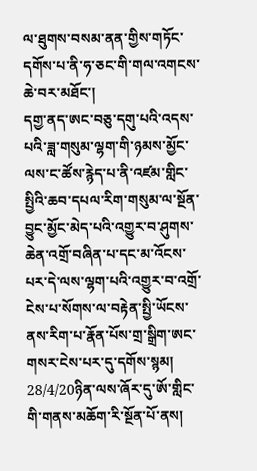ལ་ཐུགས་བསམ་ནན་གྱིས་གཏོང་དགོས་པ་ནི་ཧ་ཅང་གི་གལ་འགངས་ཆེ་བར་མཐོང་།
དགྱ་ནད་ཨང་བཅུ་དགུ་པའི་འདས་པའི་ཟླ་གསུམ་ལྷག་གི་ཉམས་མྱོང་ལས་ང་ཚོས་རྙེད་པ་ནི་འཛམ་གླིང་སྤྱིའི་ཆབ་དཔལ་རིག་གསུམ་ལ་སྔོན་བྱུང་མྱོང་མེད་པའི་འགྱུར་བ་ཤུགས་ཆེན་འགྲོ་བཞིན་པ་དང་མ་འོངས་པར་དེ་ལས་ལྷག་པའི་འགྱུར་བ་འགྲོ་ངེས་པ་སོགས་ལ་བརྟེན་སྤྱི་ཡོངས་ནས་རིག་པ་རྣོན་པོས་གྲ་སྒྲིག་ཨང་གསར་ངེས་པར་དུ་དགོས་སྙམ།
28/4/20ཉིན་ལས་ཞོར་དུ་ཨོ་གླིང་གི་གནས་མཆོག་རི་སྔོན་པོ་ནས།